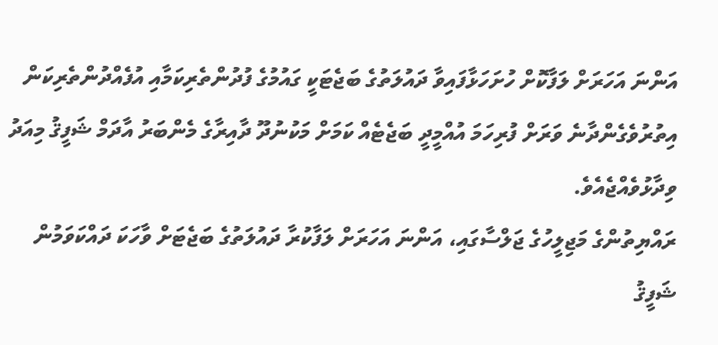އަންނަ އަހަރަށް ލަފާކޮށް ހުށަހަޅާފައިވާ ދައުލަތުގެ ބަޖެޓަކީ ގައުމުގެ ފުދުންތެރިކަމާއި އުފެއްދުންތެރިކަން އިތުރުވެގެންދާނެ ވަރަށް ފުރިހަމަ އުއްމީދީ ބަޖެޓެއް ކަމަށް މަކުނުދޫ ދާއިރާގެ މެންބަރު އާދަމް ޝަފީޤު މިއަދު ވިދާޅުވެއްޖެއެވެ.
ރައްޔިތުންގެ މަޖިލީހުގެ ޖަލްސާގައި، އަންނަ އަހަރަށް ލަފާކުރާ ދައުލަތުގެ ބަޖެޓަށް ވާހަކަ ދައްކަވަމުން ޝަފީޤު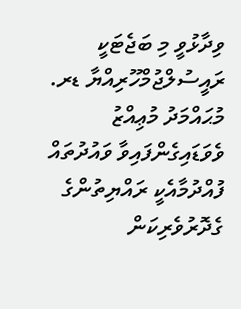ވިދާޅުވީ މި ބަޖެޓަކީ ރައީސުލްޖުމްހޫރިއްޔާ ޑރ. މުޙައްމަދު މުޢިއްޒު ވެވަޑައިގެންފައިވާ ވައުދުތައް ފުއްދުމާއެކީ ރައްޔިތުންގެ ގެދޮރުވެރިކަން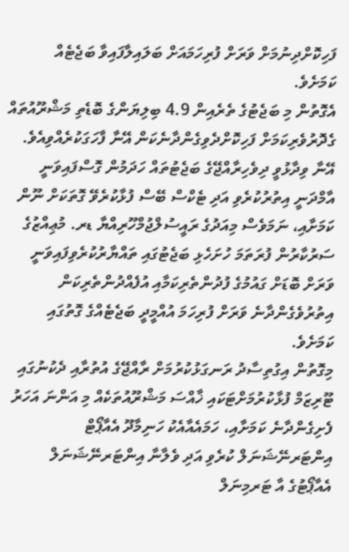ފަހިކޮށްދިނުމަށް ވަރަށް ފުރިހަމައަށް ބަލައިލާފައިވާ ބަޖެޓެއް ކަމަށެވެ.
އެގޮތުން މި ބަޖެޓުގެ ތެރެއިން 4.9 ބިލިޔަންގެ ބޮޑެތި މަޝްރޫއުތައް ގެދޮރުވެރިކަމަށް ފަހިކޮށްދެވިގެންދާނެކަން އޭނާ ފާހަގަކުރެއްވިއެވެ.
އޭނާ ވިދާޅުވީ ދިވެހިރާއްޖޭގެ ބަޖެޓުތައް ހަދަމުން ގޮސްފައިވަނީ އާމްދަނީ އިތުރުކުރެވި އަދި ޓެކްސް ބޭސް ފުޅާކުރެވޭ ގޮތަކަށް ނޫން ކަމަށާއި، ނަމަވެސް މިއަދުގެ ރައީސުލްޖުމްހޫރިއްޔާ ޑރ. މުޢިއްޒުގެ ސަރުކާރުން ފުރަތަމަ ހުށަހެޅި ބަޖެޓުގައި ތައްޔާރުކުރެވިފައިވަނީ ވަރަށް ބޮޑަށް ގައުމުގެ ފުދުންތެރިކަމާއި އުފެއްދުންތެރިކަން އިތުރުވެގެންދާނެ ވަރަށް ފުރިހަމަ އުއްމީދީ ބަޖެޓެއްގެ ގޮތުގައި ކަމަށެވެ.
މިގޮތުން އިގުތިސާދު ރަނގަޅުކުރުމަށް ރާއްޖޭގެ އުތުރާއި ދެކުނުގައި ޓޫރިޒަމް ފުޅާކުރުމަށްޓަކައި ޚާއްސަ މަޝްރޫއުތަކެއް މި އަންނަ އަހަރު ފެށިގެންދާނެ ކަމަށާއި، ހަމައެއާއެކު ހަނިމާދޫ އެއާޕޯޓް އިންޓަރނޭޝަނަލް ކުރެވި އަދި ވެލާނާ އިންޓަރނޭޝަނަލް އެއާޕޯޓުގެ އާ ޓަރމިނަލް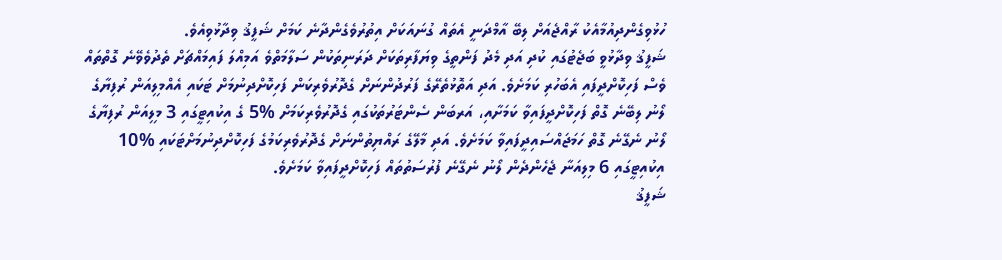ހުޅުވިގެންދިއުމާއެކު ރާއްޖެއަށް ލިބޭ އާމްދަނީ އެތައް ގުނައަކަށް އިތުރުވެގެންދާނެ ކަމަށް ޝަފީޤު ވިދާޅުވިއެވެ.
ޝަފީޤު ވިދާޅުވީ ބަޖެޓުގައި ކުދި އަދި މެދު ފަންތީގެ ވިޔަފާރިތަކަށް ދަރަނިތަކުން ސަލާމަތްވެ އަމިއްލަ ފައިމައްޗަށް ތެދުވެވޭނެ ގޮތްތައް ވެސް ފަހިކޮށްދީފައި އެބަހުރި ކަމަށެވެ. އަދި އަތޮޅުތެރޭގެ ފަރުދުންނަށް ގެދޮރުވެރިކަން ފަހިކޮށްދިނުމަށް ޓަކައި އެއްމިލިއަން ރުފިޔާގެ ލޯނު ލިބޭނެ ގޮތް ފަހިކޮށްދީފައިވާ ކަމަށާއި، އަރބަން ސެންޓަރުތަކުގައި ގެދޮރުވެރިކަމަށް %5 ގެ އިކުއިޓީގައި 3 މިލިއަން ރުފިޔާގެ ލޯނު ނެގޭނެ ގޮތް ހަމަޖައްސައިދީފައިވާ ކަމަށެވެ. އަދި މާލޭގެ ރައްޔިތުންނަށް ގެދޮރުވެރިކަމުގެ ފަހިކޮށްދިނުމަށްޓަކައި %10 އިކުއިޓީގައި 6 މިލިއަނާ ޖެހެންދެން ލޯނު ނެގޭނެ ފުރުސަތުތައް ފަހިކޮށްދީފައިވާ ކަމަށެވެ.
ޝަފީޤު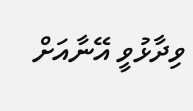ވިދާޅުވީ އޭނާއަށް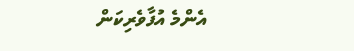އެންމެ އުފާވެރިކަން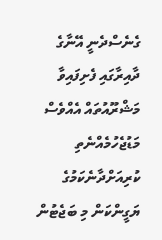ގެނެސްދެނީ އޭނާގެ ދާއިރާގައި ފެށިފައިވާ މަޝްރޫއުތައް އެއްވެސް މަޑުޖެހުމެއްނެތި ކުރިއަށްދާނެކަމުގެ ޔަގީންކަން މި ބަޖެޓުން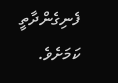ފެނިގެންދާތީ ކަމަށެވެ.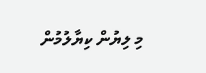މި ލިޔުން ކިޔާލުމުން